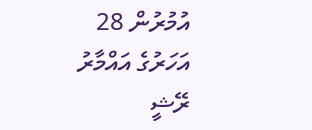އުމުރުން 28 އަހަރުގެ އައްމާރު ރޭޝީ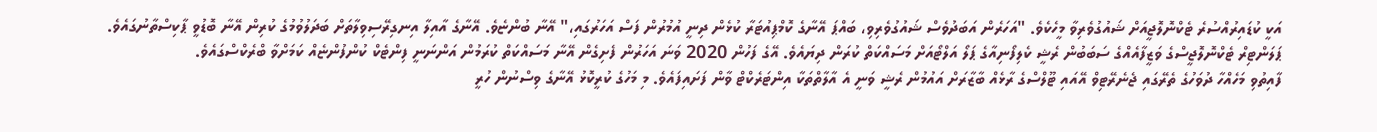އަކީ ކުޑައިރުއްސުރެ ޓެކްނޮލޮޖީއަށް ޝައުގުވެރިވާ މީހެކެވެ. "އަހަރެން އަބަދުވެސް ޝައުގުވެރިވި، ބައްޕަ އޭނާގެ ކޮމްޕިއުޓަރާ ކުޅެން ދިނީ އުމުރުން ފަސް އަހަރުގައި،" އޭނާ ބުންޏެވެ. އޭނާގެ އާއިލާ އިނގިރޭސިވިލާތަށް ބަދަލުވުމުގެ ކުރިން އޭނާ ބޮޑުވީ ޕާކިސްތާނުގައެވެ. ޕަލަންޓިރް ޓެކްނޮލޮޖީސްގެ ވަޒީފާއެއްގެ ސަބަބުން ރެޝީ ކެލިފޯނިއާގެ ޕަލޯ އަލްޓޯއަށް މަސައްކަތް ކުރަން ދިޔައެވެ. އޭގެ ފަހުން 2020 ވަނަ އަހަރުން ފެށިގެން އޭނާ މަސައްކަތް ކުރަމުން އަންނަނީ ފިންޓެކް ކުންފުންޏެއް ކަމަށްވާ ބްރެކްސްގައެވެ.
ފާއިތުވި މަހެއްހާ ދުވަހުގެ ތެރޭގައި ޖެނެރޭޓިވް އޭއައި ޓޫލްސްގެ ރާޅެއް ބާޒާރަށް އައުމުން ރެޝީ ވަނީ އެ އާލާތްތަކާ އިންޓަރެކްޓް ވާން ފަށައިފައެވެ. މި މަހުގެ ކުރީކޮޅު އޭނާގެ ވިސްނުން ހުރީ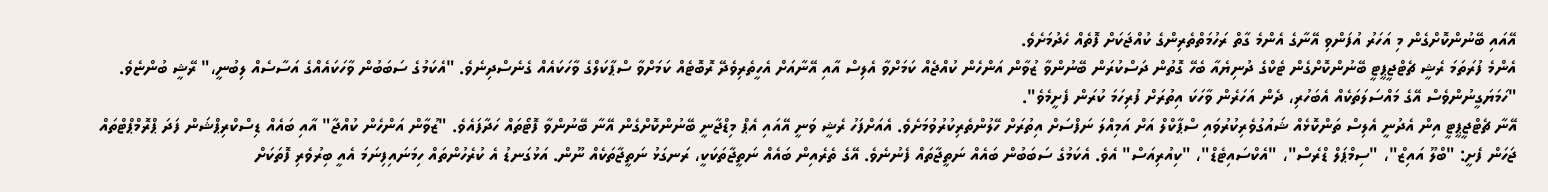އޭއައި ބޭނުންކޮށްގެން މި އަހަރު އުފަންވި އޭނާގެ އެންމެ ގާތް ރަހުމަތްތެރިންގެ ކުއްޖަކަށް ފޮތެއް ހެދުމަށެވެ.
އެންމެ ފުރަތަމަ ރެޝީ ޗެޓްޖީޕީޓީ ބޭނުންކޮށްގެން ޓެކްގެ ދުނިޔެއާ ބެހޭ ގޮތުން ދަސްކުރަން ބޭނުންވާ ޒުވާން އަންހެން ކުއްޖެއް ކަމަށްވާ އެލިސް އާއި އޭނާއަށް އެހީތެރިވެދޭ ރޮބޮޓެއް ކަމަށްވާ ސްޕާކަލްގެ ވާހަކައެއް ގެނެސްދިނެވެ. "އެކަމުގެ ސަބަބުން ވާހަކައެއްގެ އަސާސެއް ލިބުނީ،" ރޭޝީ ބުންޏެވެ. "ހަމަޔަގީނުންވެސް އޭގެ މައްސަލަތަކެއް އެބަހުރި، ދެން އަހަރެން ވާހަކަ އިތުރަށް ފުރިހަމަ ކުރަން ފެށީމެވެ".
އޭނާ ޗެޓްޖީޕީޓީ އިން އެދުނީ އެލިސް ތަންކޮޅެއް ޝައުގުވެރިކުރުވައި ސްޕާކްލް އަށް އަމިއްލަ ނަފްސަށް އިތުރަށް ހޭލުންތެރިކުރުވުމަށެވެ. އެއަށްފަހު ރެޝީ ވަނީ އޭއައި އެޕް މިޑްޖާނީ ބޭނުންކޮށްގެން އޭނާ ބޭނުންވާ ފޮޓޯތައް ހަދާފައެވެ. "ޒުވާން އަންހެން ކުއްޖާ" އާއި ބައެއް ޑިސްކްރިޕްޝަން ފަދަ ޕްރޮމްޕްޓްތައް ޖަހަން ފެށީ: "ބްލޫ އައިޒް"، "ސިމްޕަލް ޑްރެސް"، "އެކްސައިޓެޑް"، "ކިއުރިއަސް" އެވެ. އެކަމުގެ ސަބަބުން ބައެއް ނަތީޖާތައް ފެނުނެވެ. އޭގެ ތެރެއިން ބައެއް ނަތީޖާތަކަކީ، ރަނގަޅު ނަތީޖާތަކެއް ނޫން. އަޅުގަނޑު އެ ކުރެހުންތައް ހިމަނައިފިނަމަ އެއީ ބިރުވެރި ފޮތަކަށް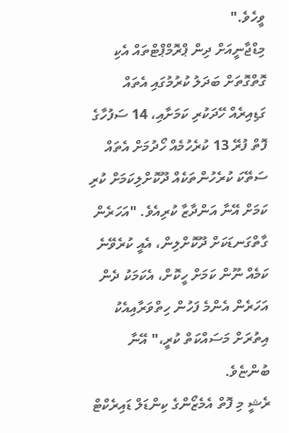ވީހެވެ."
މިޑްޖާނީއަށް ދިން ޕްރޮމްޕްޓްތައް އެކި ގޮތްގޮތަށް ބަދަލު ކުރުމުގައި އެތައް ގަޑިއިރެއް ހޭދަކުރި ކަމަށާއި، 14 ސަފުހާގެ ފޮތް ފުރޭ 13 ކުރެހުމެއް ހޯދުމަށް އެތައް ސަތޭކަ ކުރެހުންތަކެއް ދޫކޮށްލިކަމަށް ކުރި ކަމަށް އޭނާ އަންދާޒާ ކުރިއެވެ. "އަހަރެން ގާތްގަނޑަކަށް ދޫކޮށްލިން، އެއީ ކުރެވޭނެ ކަމެއް ނޫން ކަމަށް ހީކޮށް، އެކަމަކު ދެން އަހަރެން އެންމެ ފަހުން ހިތްވަރާއިއެކު އިތުރަށް މަސައްކަތް ކުރީ،" އޭނާ ބުންޏެވެ.
ރެޝީ މި ފޮތް އެމެޒޯންގެ ކިންޑަލް ޑައިރެކްޓް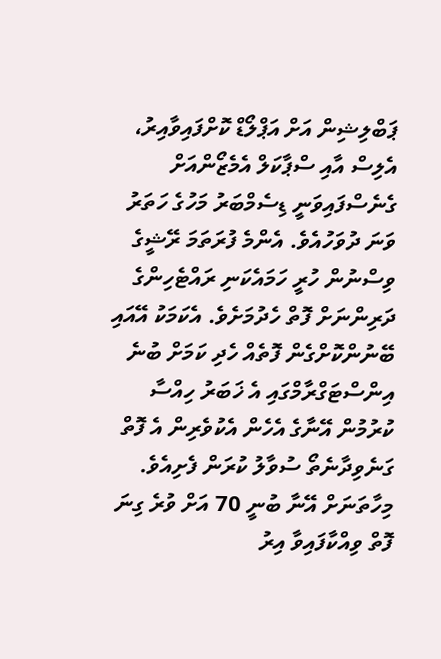ޕަބްލިޝިން އަށް އަޕްލޯޑް ކޮށްފައިވާއިރު، އެލިސް އާއި ސްޕާކަލް އެމެޒޯންއަށް ގެނެސްފައިވަނީ ޑިސެމްބަރު މަހުގެ ހަތަރު ވަނަ ދުވަހުއެވެ. އެންމެ ފުރަތަމަ ރޭޝީގެ ވިސްނުން ހުރީ ހަމައެކަނި ރައްޓެހިންގެ ދަރިންނަށް ފޮތް ހެދުމަށެވެ. އެކަމަކު އޭއައި ބޭނުންކޮށްގެން ފޮތެއް ހެދި ކަމަށް ބުނެ އިންސްޓަގްރާމްގައި އެ ޚަބަރު ހިއްސާ ކުރުމުން އޭނާގެ އެހެން އެކުވެރިން އެ ފޮތް ގަނެވިދާނެތޯ ސުވާލު ކުރަން ފެށިއެވެ. މިހާތަނަށް އޭނާ ބުނީ 70 އަށް ވުރެ ގިނަ ފޮތް ވިއްކާފައިވާ އިރު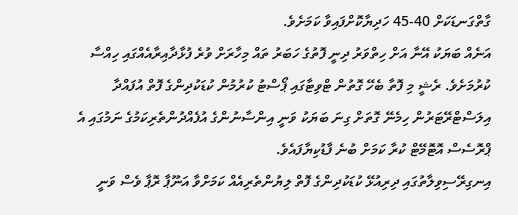ގާތްގަނޑަކަށް 40-45 ހަދިޔާކޮށްފައިވާ ކަމަށެވެ.
އަނެއް ބަޔަކު އޭނާ އަށް ހިތްވަރު ދިނީ ފޮތުގެ ހަބަރު ތައް މިހާރަށް ވުރެ ފުޅާދާއިރާއެއްގައި ހިއްސާ ކުރުމަށެވެ. ރެޝީ މި ފޮތާ ބެހޭ ގޮތުން ޓްވިޓާގައި ޕޯސްޓު ކުރުމުން ކުޑަކުދިންގެ ފޮތް އުފައްދާ އިލަސްޓްރޭޓަރުން ހިމެނޭ ގޮތަށް ގިނަ ބަޔަކު ވަނީ އިންސާނުންގެ އުފެއްދުންތެރިކަމުގެ ނަމުގައި އެ ޕްރޮސެސް އޮޓޮމޭޓް ކުރާ ކަމަށް ބުނެ ފާޑުކިޔާފައެވެ.
އިނގިރޭސިވިލާތުގައި ދިރިއުޅޭ ކުޑަކުދިންގެ ފޮތް ލިޔުންތެރިއެއް ކަމަށްވާ އަނޫޕާ ރޮޕާ ވެސް ވަނީ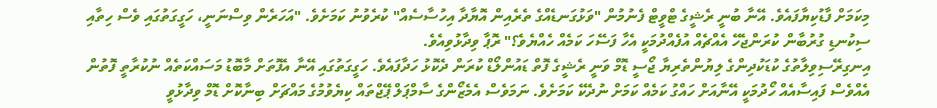މިކަމަށް ފާޑުކިޔާފައެވެ. އޭނާ ބުނީ ރެޝީގެ ޓްވީޓް ފެނުމުން "ވަޅުގަނޑެއްގެ ތެރެއިން އޮޔާދާ އިހުސާސެއް" ކުރެވުނު ކަމަށެވެ. "އަހަރެން ވިސްނަނީ، ހަގީގަތުގައި ވެސް ހިތާއި ސިކުނޑި ގުރުބާން ކުރަންޖެހޭ އެއްޗެއް އުފެއްދުމަކީ އެހާ ފަސޭހަ ކަމެއް ހެއްޔެވެ؟" ރޮޕާ ވިދާޅުވިއެވެ.
އިނގިރޭސިވިލާތުގެ ކުޑަކުދިންގެ ލިޔުންތެރިޔާ ޖޯސީ ޑޮމް ވަނީ ރެޝީގެ ފޮތް ޑައުންލޯޑް ކުރަން ދެކޮޅު ހަދާފައެވެ. ހަގީގަތުގައި އޭނާ އެފޮތަށް މާބޮޑު މަސައްކަތެއް ނުކުރާތީ ފޮތުން އެއްވެސް ފައިސާއެއް ހޯދުމަކީ އޭނާއަށް ހައްގު ކަމެއް ކަމަށް ނުދެކޭ ކަމަށެވެ. ނަމަވެސް އެމެޒޯންގެ ސާމްޕަލް ޕޭޖްތައް ކިޔެވުމުގެ މައްޗަށް ބިނާކޮށް ޑޮމް ވިދާޅުވީ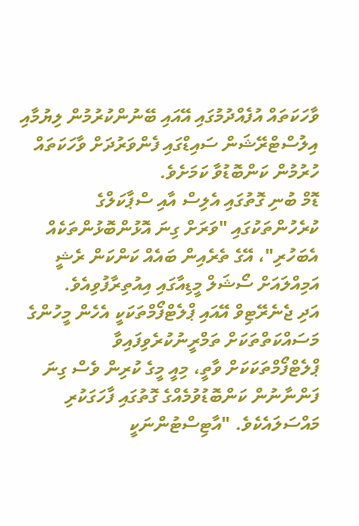ވާހަކަތައް އުފެއްދުމުގައި އޭއައި ބޭނުންކުރުމުން ލިޔުމާއި އިލުސްޓްރޭޝަން ސައިޑްގައި ފެންވަރުދަށް ވާހަކަތައް ހުރުމުން ކަންބޮޑުވާ ކަމަށެވެ.
ޑޮމް ބުނި ގޮތުގައި އެލިސް އާއި ސްޕާކަލްގެ ކުރެހުންތަކުގައި "ވަރަށް ގިނަ އޮޅުންބޮޅުންތަކެއް އެބަހުރި"، އޭގެ ތެރެއިން ބައެއް ކަންކަން ރެޝީ އަމިއްލައަށް ސޯޝަލް މީޑިއާގައި އިއުތިރާފުވިއެވެ.
އަދި ޖެނެރޭޓިވް އޭއައި ޕްލެޓްފޯމްތަކަކީ އެހެން މީހުންގެ މަސައްކަތްތަކަށް ތަމްރީނުކުރެވިފައިވާ ޕްލެޓްފޯމްތަކަކަށް ވާތީ، މިއީ މީގެ ކުރިން ވެސް ގިނަ ފަންނާނުން ކަންބޮޑުވުމެއްގެ ގޮތުގައި ފާހަގަކުރި މައްސަލައެކެވެ. "އާޓިސްޓުންނަކީ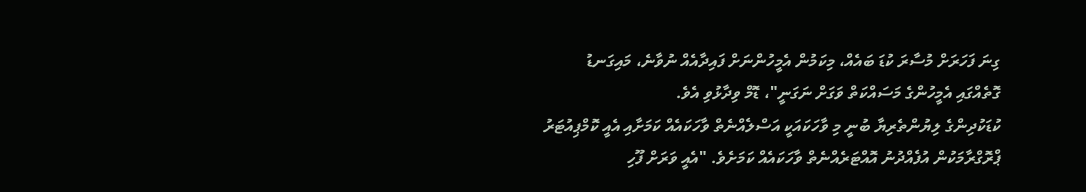ގިނަ ފަހަރަށް މުސާރަ ކުޑަ ބައެއް، މިކަމުން އެމީހުންނަށް ފައިދާއެއް ނުވާނެ، މައިގަނޑު ގޮތެއްގައި އެމީހުންގެ މަސައްކަތް ވަގަށް ނަގަނީ"، ޑޮމް ވިދާޅުވި އެވެ.
ކުޑަކުދިންގެ ލިޔުންތެރިޔާ ބުނީ މި ވާހަކައަކީ އަސްލެއްނެތް ވާހަކައެއް ކަމަށާއި އެއީ ކޮމްޕިއުޓަރު ޕްރޮގްރާމަކުން އުފެއްދުނު އޮއްޓަރެއްނެތް ވާހަކައެއް ކަމަށެވެ. "އެއީ ވަރަށް ފޫހި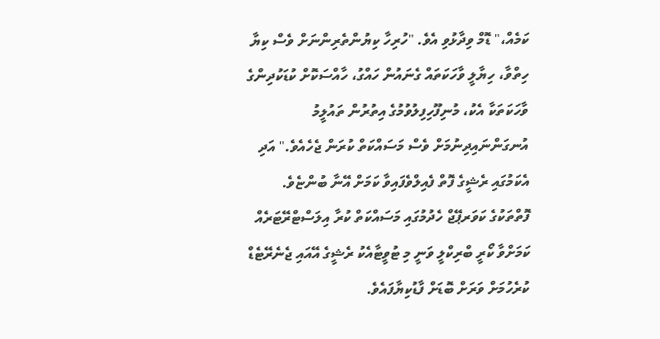ކަމެއް،" ޑޮމް ވިދާޅުވި އެވެ. "ހުރިހާ ކިޔުންތެރިންނަށް ވެސް ކިޔާ ހިތްވާ، ހިޔާލީ ވާހަކަތައް ގެނައުން ހައްގު، ހާއްސަކޮށް ކުޑަކުދިންގެ ވާހަކަތަކާ އެކު، މުނިފޫހިފިލުވުމުގެ އިތުރުން ތައުލީމު އުނގަންނައިދިނުމަށް ވެސް މަސައްކަތް ކުރަން ޖެހެއެވެ." އަދި އެކަމުގައި ރެޝީގެ ފޮތް ފެއިލްވެފައިވާ ކަމަށް އޭނާ ބުންޏެވެ.
ފޮތްތަކުގެ ކަވަރޕޭޖް ހެދުމުގައި މަސައްކަތް ކުރާ އިލަސްޓްރޭޓަރެއް ކަމަށްވާ ކޯރީ ބްރިކްލީ ވަނީ މި ޓުވީޓާއެކު ރެޝީގެ އޭއައި ޖެނެރޭޓެޑް ކުރެހުމަށް ވަރަށް ބޮޑަށް ފާޑުކިޔާފައެވެ.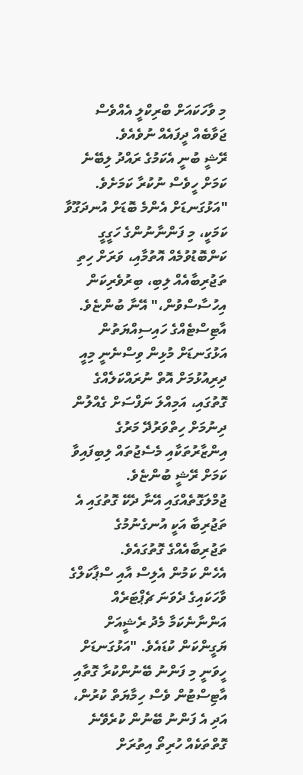މި ވާހަކައަށް ބްރިކްލީ އެއްވެސް ޖަވާބެއް ދީފައެއް ނުވެއެވެ.
ރޭޝީ ބުނީ އެކަމުގެ ރައްދު ލިބޭނެ ކަމަށް ހީވެސް ނުކުރާ ކަމަށެވެ. "އަޅުގަނޑަށް އެންމެ ބޮޑަށް އުނދަގޫވާ ކަމަކީ، މި ފަންނާނުންގެ ހަގީގީ ކަންބޮޑުވުމެއް އޮތުމާއި، ވަރަށް ހިތި ތަޖުރިބާއެއް ލިބި، ބިރުވެރިކަން އިހުސާސްވުން،" އޭނާ ބުންޏެވެ. އާޓިސްޓެއްގެ ހައިސިއްޔަތުން އަޅުގަނޑަށް މުޅިން ވިސްނެނީ މިއީ ދިރިއުޅުމަށް އޮތް ނުރައްކަލެއްގެ ގޮތުގައި، އަމިއްލަ ނަފްސަށް ގެއްލުން ދިނުމަށް ހިތްވަރުދޭ މަރުގެ އިންޒާރުތަކާއި މެސެޖުތައް ލިބިފައިވާ ކަމަށް ރޭޝީ ބުންޏެވެ.
ޖުމްލަގޮތެއްގައި އޭނާ ދެކޭ ގޮތުގައި އެ ތަޖުރިބާ އަކީ އުނގެނުމުގެ ތަޖުރިބާއެއްގެ ގޮތުގައެވެ.
އެހެން ކަމުން އެލިސް އާއި ސްޕާކަލްގެ ވާހަކައިގެ ދެވަނަ ޗެޕްޓަރެއް އަންނާނެކަމާ މެދު ރެޝީއަށް ޔަގީންކަން ކުޑައެވެ. "އަޅުގަނޑަށް ހީވަނީ މި ފަންނު ބޭނުންކުރާ ގޮތާއި އާޓިސްޓުން ވެސް ހިމާޔަތް ކުރުން، އަދި އެ ފަންނު ބޭނުން ކުރެވޭނެ ގޮތްތަކެއް ހުރިތޯ އިތުރަށް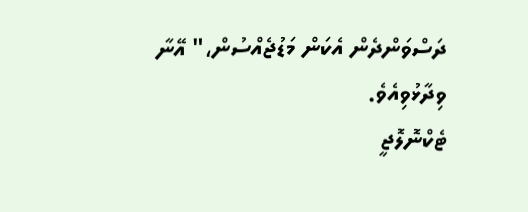ދަސްވަންދެން އެކަން މަޑުޖެއްސުން،" އޭނާ ވިދާޅުވިއެވެ.
ޓެކްނޮލޮޖީ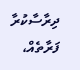ދިރާސާކުރާ ފަރާތެއް،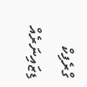ގްރެފިކް ޑިޒައިނަރެއް